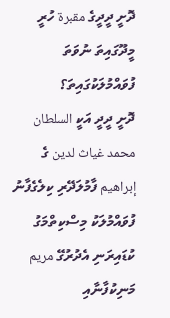ދޮށީ ދީދީގެ مقبرة ހުރީ މީދޫގައިތަ ނުވަތަ ފުވައްމުލަކުގައިތަ؟
ދޮށީ ދީދީ އަކީ السلطان محمد غياث لدين ގެ إبراهيم ފާމުލަދޭރި ކިލެގެފާނު ފުވައްމުލަކު މިސްކިތްމަގު ކުޑައިރަނި އެދުރުގޭ مريم މަނިކުފާނާއި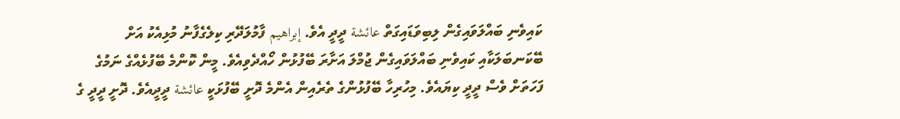ކައިވެނި ބައްލަވައިގެން ލިބިވަޑައިގަތް عائشة ދީދީ އެވެ. إبراهيم ފާމުލަދޭރި ކިލެގެފާނު މުޅިއެކު އަށް ބޭކަނބަލަކާއި ކައިވެނި ބައްލަވައިގެން ޖުމްލަ އަށާރަ ބޭފުޅުން ހޯއްދެވިއެވެ. މީން ކޮންމެ ބޭފުޅެއްގެ ނަމުގެ ފަހަތަށް ވެސް ދީދީ ކިޔައެވެ. މިހުރިހާ ބޭފުޅުންގެ ތެރެއިން އެންމެ ދޮށީ ބޭފުޅަކީ عائشة ދީދީއެވެ. ދޮށީ ދީދީ ގެ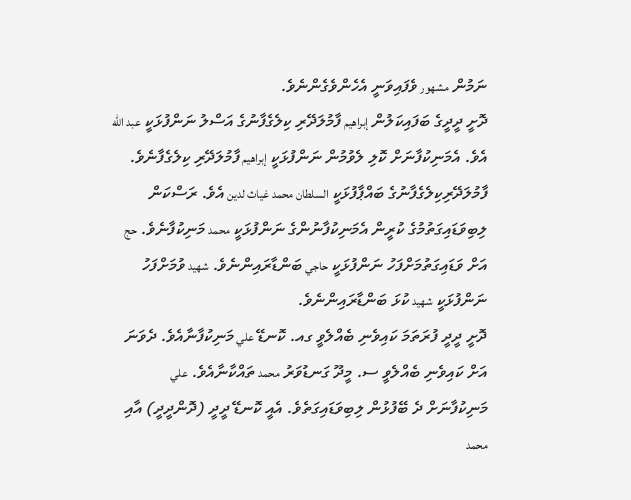ނަމުން مشهور ވެފައިވަނީ އެހެންވެގެންނެވެ.
ދޮށީ ދީދީގެ ބަފައިކަލުން إبراهيم ފާމުލަދޭރި ކިލެގެފާނުގެ އަސްލު ނަންފުޅަކީ عبد الله އެވެ. އެމަނިކުފާނަށް ކޮލި ލެވުމުން ނަންފުޅަކީ إبراهيم ފާމުލަދޭރި ކިލެގެފާނެވެ. ފާމުލަދޭރިކިލެގެފާނުގެ ބައްޕާފުޅަކީ السلطان محمد غياث لدين އެވެ. ރަސްކަން ލިބިވަޑައިގަތުމުގެ ކުރީން އެމަނިކުފާނުންގެ ނަންފުޅަކީ محمد މަނިކުފާނެވެ. حج އަށް ވަޑައިގަތުމަށްފަހު ނަންފުޅަކީ حاجي ބަންޑާރައިންނެވެ. شهيد ވުމަށްފަހު ނަންފުޅަކީ شهيد ކުޅަ ބަންޑާރައިންނެވެ.
ދޮށީ ދީދީ ފުރަތަމަ ކައިވެނި ބެއްލެވީ ގއ. ކޮނޑޭ علي މަނިކުފާނާއެވެ. ދެވަނަ އަށް ކައިވެނި ބެއްލެވީ ސ. މީދޫ ގަނޑުވަރު محمد ތައްކާނާއެވެ. علي މަނިކުފާނަށް ދެ ބޭފުޅުން ލިބިވަޑައިގަތެވެ. އެއީ ކޮނޑޭ ދީދީ (ދޮންދީދީ) އާއި محمد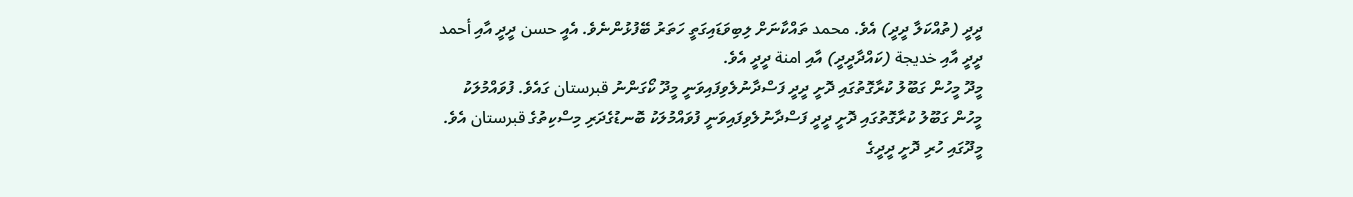ދީދީ (ތުއްކަލާ ދީދީ) އެވެ. محمد ތައްކާނަށް ލިބިވަޑައިގަތީ ހަތަރު ބޭފުޅުންނެވެ. އެއީ حسن ދީދީ އާއި أحمد ދީދީ އާއި خديجة (ކައްދާދީދީ) އާއި امنة ދީދީ އެވެ.
މީދޫ މީހުން ގަބޫލު ކުރާގޮތުގައި ދޮށީ ދީދީ ފަސްދާނުލެވިފައިވަނީ މީދޫ ކޯގަންނު قبرستان ގައެވެ. ފުވައްމުލަކު މީހުން ގަބޫލު ކުރާގޮތުގައި ދޮށީ ދީދީ ފަސްދާނުލެވިފައިވަނީ ފުވައްމުލަކު ބޮނޑުގެދަރި މިސްކިތުގެ قبرستان އެވެ.
މީދޫގައި ހުރި ދޮށީ ދީދީގެ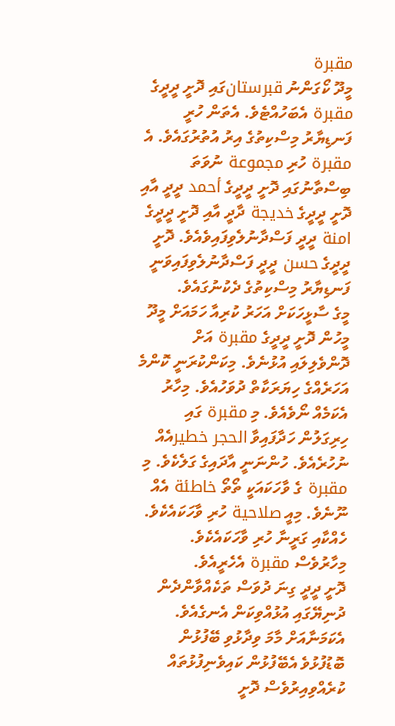مقبرة
މީދޫ ކޯގަންނު قبرستانގައި ދޮށީ ދީދީގެ مقبرة އެބަހުއްޓެވެ. އެތަން ހުރީ ފަނޑިޔާރު މިސްކިތުގެ އިރު އުތުރުގައެވެ. އެ مقبرة ހުރި مجموعة ނުވަތަ ބިސްތާނުގައި ދޮށީ ދީދީގެ أحمد ދީދީ އާއި ދޮށީ ދީދީގެ خديجة ދާދީ އާއި ދޮށީ ދީދީގެ امنة ދީދީ ފަސްދާނުލެވިފައިވެއެވެ. ދޮށީ ދީދީގެ حسن ދީދީ ފަސްދާނުލެވިފައިވަނީ ފަނޑިޔާރު މިސްކިތުގެ ދެކުނުގައެވެ.
މީގެ ސާޅީހަކަށް އަހަރު ކުރިއާ ހަމައަށް މީދޫ މީހުން ދޮށީ ދީދީގެ مقبرة އަށް ދޮންވެލިލައި އުޅުނެވެ. މިކަންކުރަނީ ކޮންމެ އަހަރެއްގެ ހިޔަރަކާތް ދުވަހުއެވެ. މިހާރު އެކަމެއް ނޯވެއެވެ. މި مقبرة ގައި ހިރިގަލުން ހަދާފައިވާ الحجر خطيرއެއް ނުހުރެއެވެ. ހުންނަނީ އާދައިގެ ގަލެކެވެ. މި مقبرة ގެ ވާހަކައަކީ ތޯތޯ خاطئة އެއް ނޫނެވެ. މިއީ صلاحية ހުރި ވާހަކައެކެވެ. ހެއްކާއި ގަރީނާ ހުރި ވާހަކައެކެވެ. މިހާރުވެސް مقبرة އެހެރީއެވެ.
ދޮށީ ދީދީ ގިނަ ދުވަސް ތަކެއްވާންދެން ދުނިޔޭގައި އުޅުއްވިކަން އެނގެއެވެ. އެކަމަނާއަށް މާމަ ވިދާޅުވި ބޭފުޅުން ބޮޑުފުޅުވެ އެބޭފުޅުން ކައިވެނިފުޅުތައް ކުރެއްވިއިރުވެސް ދޮށީ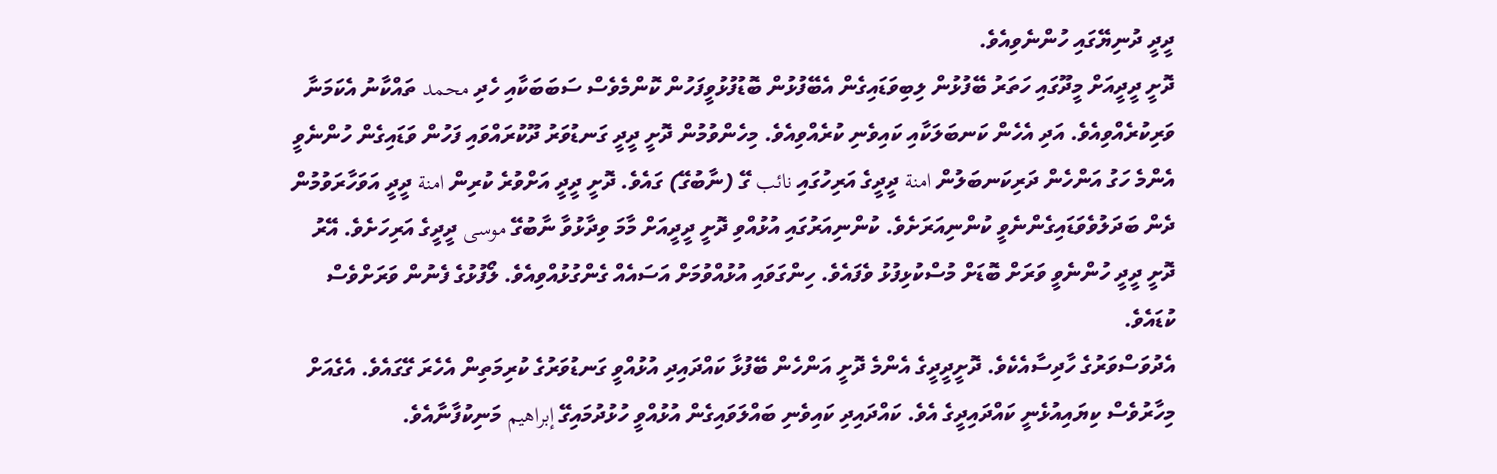ދީދީ ދުނިޔޭގައި ހުންނެވިއެވެ.
ދޮށީ ދީދީއަށް މީދޫގައި ހަތަރު ބޭފުޅުން ލިބިވަޑައިގެން އެބޭފުޅުން ބޮޑުފުޅުވީފަހުން ކޮންމެވެސް ސަބަބަކާއި ހެދި محمد ތައްކާނު އެކަމަނާ ވަރިކުރެއްވިއެވެ. އަދި އެހެން ކަނބަލަކާއި ކައިވެނި ކުރެއްވިއެވެ. މިހެންވުމުން ދޮށީ ދީދީ ގަނޑުވަރު ދޫކުރައްވައި ފަހުން ވަޑައިގެން ހުންނެވީ އެންމެ ހަގު އަންހެން ދަރިކަނބަލުން امنة ދީދީގެ އަރިހުގައި نائب ގޭ (ނާބުގޭ) ގައެވެ. ދޮށީ ދީދީ އަށްވުރެ ކުރިން امنة ދީދީ އަވަހާރަވުމުން ދެން ބަދަލުވެވަޑައިގެންނެވީ ކުންނިއަރަށެވެ. ކުންނިއަރުގައި އުޅުއްވި ދޮށީ ދީދީއަށް މާމަ ވިދާޅުވާ ނާބުގޭ موسى ދީދީގެ އަރިހަށެވެ. އޭރު ދޮށީ ދީދީ ހުންނެވީ ވަރަށް ބޮޑަށް މުސްކުޅިފުޅު ވެފައެވެ. ހިންގަވައި އުޅުއްވުމަށް އަސައެއް ގެންގުޅުއްވިއެވެ. ލޯފުޅުގެ ފެނުން ވަރަށްވެސް ކުޑައެވެ.
އެދުވަސްވަރުގެ ހާދިސާއެކެވެ. ދޮށީދީދީގެ އެންމެ ދޮށީ އަންހެން ބޭފުޅާ ކައްދައިދި އުޅުއްވީ ގަނޑުވަރުގެ ކުރިމަތިން އެހެރަ ގޭގައެވެ. އެގެއަށް މިހާރުވެސް ކިޔައިއުޅެނީ ކައްދައިދީގެ އެވެ. ކައްދައިދި ކައިވެނި ބައްލަވައިގެން އުޅުއްވީ ހުޅުދުމައިގޭ إبراهيم މަނިކުފާނާއެވެ.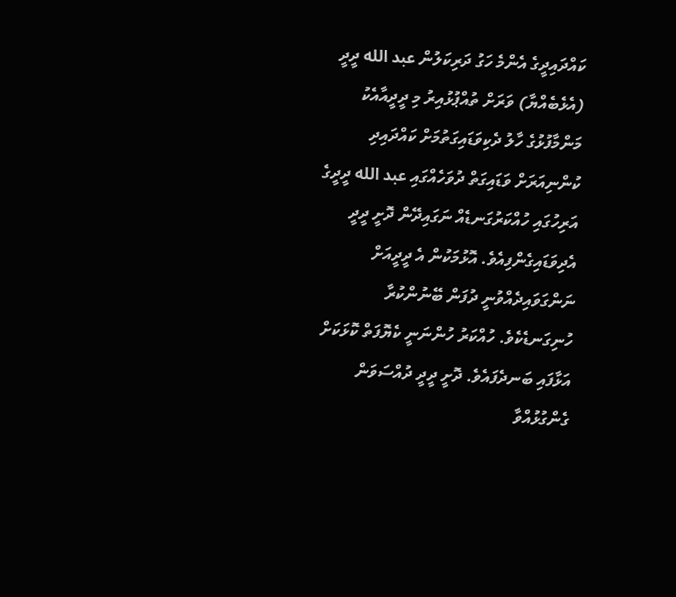ކައްދައިދީގެ އެންމެ ހަގު ދަރިކަލުން عبد الله ދީދީ (އެޅެބެއްޔާ) ވަރަށް ތުއްޕުޅުއިރު މި ދީދީއާއެކު މަންމާފުޅުގެ ހާލު ދެކިވަޑައިގަތުމަށް ކައްދައިދި ކުންނިއަރަށް ވަޑައިގަތް ދުވަހެއްގައި عبد الله ދީދީގެ އަރިހުގައި ހުއްކަރުގަނޑެއް ނަގައިދޭން ދޮށީ ދީދީ އެދިވަޑައިގެންފިއެވެ. އޮޅުމަކުން އެ ދީދީއަށް ނަންގަވައިދެއްވުނީ ދުފަން ބޭނުންކުރާ ހުނިގަނޑެކެވެ. ހުއްކަރު ހުންނަނީ ކެޔޮފަތް ކޮޅަކަށް އަޅާފައި ބަނދެފައެވެ. ދޮށީ ދީދީ ދުއްސަވަން ގެންގުޅުއްވާ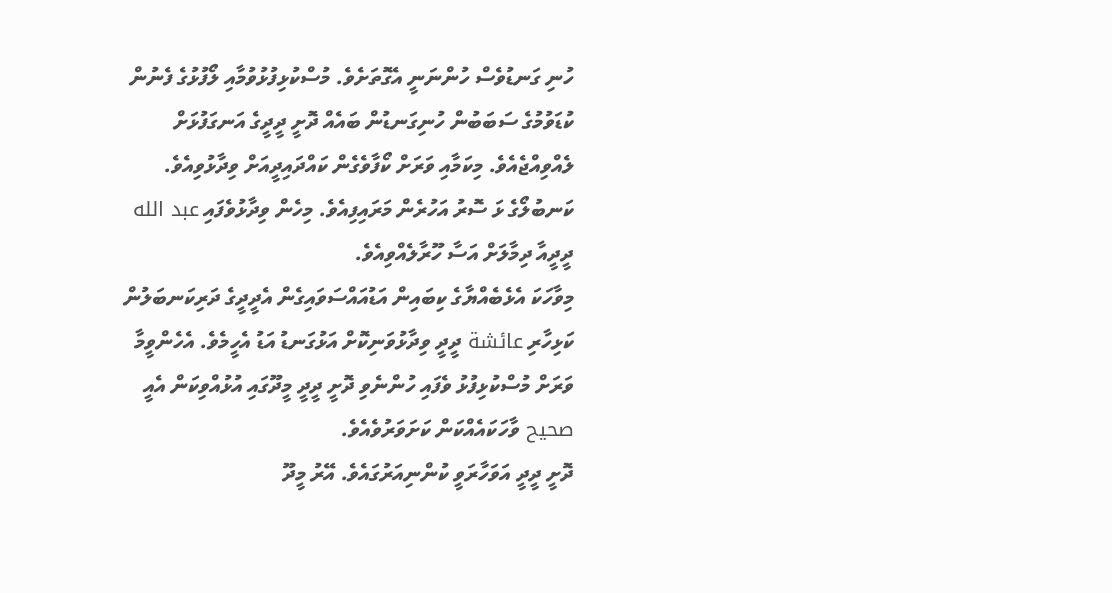ހުނި ގަނޑުވެސް ހުންނަނީ އެގޮތަށެވެ. މުސްކުޅިފުޅުވުމާއި ލޯފުޅުގެ ފެނުން ކުޑަވުމުގެ ސަބަބުން ހުނިގަނޑުން ބައެއް ދޮށީ ދީދީގެ އަނގަފުޅަށް ލެއްވިއްޖެއެވެ. މިކަމާއި ވަރަށް ކޯފާވެގެން ކައްދައިދީއަށް ވިދާޅުވިއެވެ. ކަނބުލޯގެ ޅަ ސޮރު އަހުރެން މަރައިފިއެވެ. މިހެން ވިދާޅުވެފައި عبد الله ދީދީއާ ދިމާލަށް އަސާ ހޫރާލެއްވިއެވެ.
މިވާހަކަ އެޅެބެއްޔާގެ ކިބައިން އަޑުއައްސަވައިގެން އެދީދީގެ ދަރިކަނބަލުން ކަޅިހާރި عائشة ދީދީ ވިދާޅުވަނިކޮށް އަޅުގަނޑު އަޑު އެހީމެވެ. އެހެންވީމާ ވަރަށް މުސްކުޅިފުޅު ވެފައި ހުންނެވި ދޮށީ ދީދީ މީދޫގައި އުޅުއްވިކަން އެއީ صحيح ވާހަކައެއްކަން ކަށަވަރުވެއެވެ.
ދޮށީ ދީދީ އަވަހާރަވީ ކުންނިއަރުގައެވެ. އޭރު މީދޫ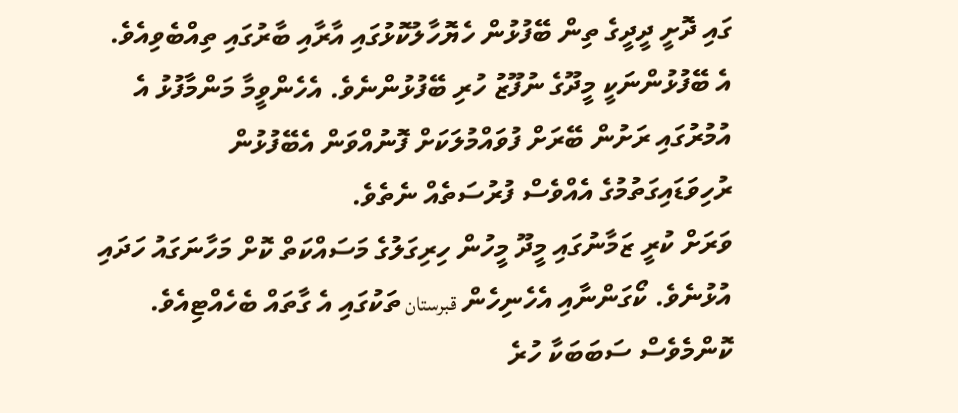ގައި ދޮށީ ދީދީގެ ތިން ބޭފުޅުން ހެޔޮހާލުކޮޅުގައި އާރާއި ބާރުގައި ތިއްބެވިއެވެ. އެ ބޭފުޅުންނަކީ މީދޫގެ ނުފޫޒު ހުރި ބޭފުޅުންނެވެ. އެހެންވީމާ މަންމާފުޅު އެ އުމުރުގައި ރަށުން ބޭރަށް ފުވައްމުލަކަށް ފޮނުއްވަން އެބޭފުޅުން ރުހިވަޑައިގަތުމުގެ އެއްވެސް ފުރުސަތެއް ނެތެވެ.
ވަރަށް ކުރީ ޒަމާނުގައި މީދޫ މީހުން ހިރިގަލުގެ މަސައްކަތް ކޮށް މަހާނަގައު ހަދައި އުޅުނެވެ. ކޯގަންނާއި އެހެނިހެން قبرستان ތަކުގައި އެ ގާތައް ބެހެއްޓިއެވެ. ކޮންމެވެސް ސަބަބަކާ ހުރެ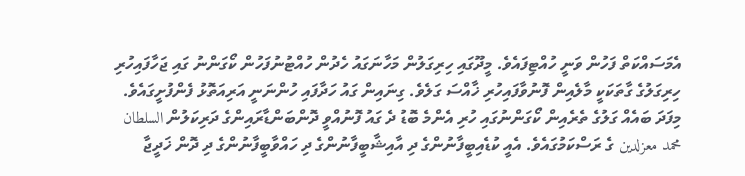އެމަސައްކަތް ފަހުން ވަނީ ހުއްޓިފައެވެ. މީދޫގައި ހިރިގަލުން މަހާނަގައު ހެދުން ހުއްޓުނުފަހުން ކޯގަންނު ގައި ޖަހާފައިހުރި ހިރިގަލުގެ ގާތަކަކީ މާލެއިން ފޮނުވާފައިހުރި ޚާއްސަ ގަލެވެ. ގިނައިން ގައު ހަދާފައި ހުންނަނީ އަރިއަތޮޅު ފެންފުށީގައެވެ.
މިފަދަ ބައެއް ގަލުގެ ތެރެއިން ކޯގަންނުގައި ހުރި އެންމެ ބޮޑު ދެ ގައު ފޮނުއްވީ ދޮންބަންޑާރައިންގެ ދަރިކަލުން السلطان محمد معزلدين ގެ ރަސްކަމުގައެވެ. އެއީ ކުޑެއިބީފާނުންގެ ދި އާއިޝާބީފާނުންގެ ދި ހައްވާބީފާނުންގެ ދި ދޮން ޚަދީޖާ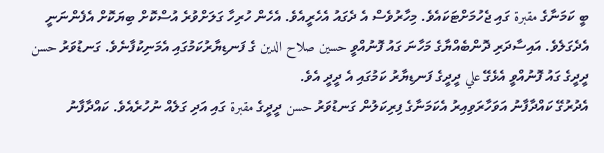ބީ ކަމަނާގެ مقبرة ގައި ޖެހުމަށްޓަކައެވެ. މިހާރުވެސް އެ ދެގައު އެހެރީއެވެ. އެހެން ހުރިހާ ގަލަށްވުރެ އުސްކޮށް ބިޔަކޮށް އެފެންނަނީ އެދެގަލެވެ. އައިސާދަރި ދޮންބެއްޔާގެ މަހާނަ ގައު ފޮނުއްވީ حسين صلاح الدين ގެ ފަނޑިޔާރުކަމުގައި އެމަނިކުފާނެވެ. ގަނޑުވަރު حسن ދީދީގެ ގައު ފޮނުއްވީ އެޅެގޭ علي ދީދީގެ ފަނޑިޔާރު ކަމުގައި އެ ދީދީ އެވެ.
އެދުރުގޭ ކައްދާފާނު އަވަހާރަވިއިރު އެކަމަނާގެ ފިރިކަލުން ގަނޑުވަރު حسن ދީދީގެ مقبرة ގައި އަދި ގަލެއް ނުހުރެއެވެ. ކައްދާފާނު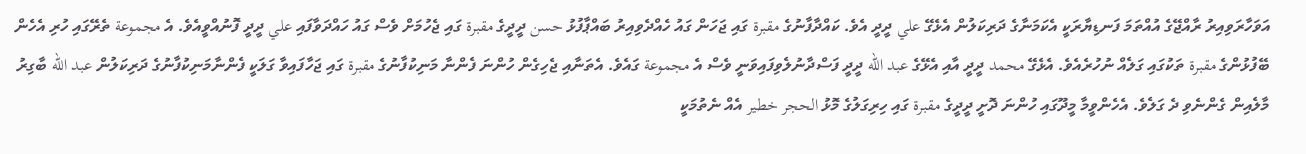އަވަހާރަވިއިރު ރާއްޖޭގެ އުއްތަމަ ފަނޑިޔާރަކީ އެކަމަނާގެ ދަރިކަލުން އެޅެގޭ علي ދީދީ އެވެ. ކައްދާފާނުގެ مقبرة ގައި ޖަހަން ގައު ހެއްދެވިއިރު ބައްޕާފުޅު حسن ދީދީގެ مقبرة ގައި ޖެހުމަށް ވެސް ގައު ހައްދަވާފައި علي ދީދީ ފޮނުއްވީއެވެ. އެ مجموعة ތެރޭގައި ހުރި އެހެން ބޭފުޅުންގެ مقبرة ތަކުގައި ގަލެއް ނުހުރެއެވެ. އެޅެގޭ محمد ދީދީ އާއި އެޅޭގެ عبد الله ދީދީ ފަސްދާނުލެވިފައިވަނީ ވެސް އެ مجموعة ގައެވެ. އެތަނާއި ޖެހިގެން ހުންނަ ފެންނާ މަނިކުފާނުގެ مقبرة ގައި ޖަހާފައިވާ ގަލަކީ ފެންނާމަނިކުފާނުގެ ދަރިކަލުން عبد الله ބާގިރު މާލެއިން ގެންނެވި ދެ ގަލެވެ. އެހެންވީމާ މީދޫގައި ހުންނަ ދޮށީ ދީދީގެ مقبرة ގައި ހިރިގަލުގެ މޮޅު الحجر خطير އެއް ނެތުމަކީ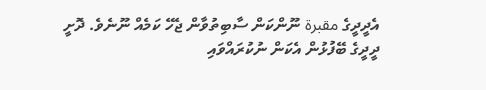އެދީދީގެ مقبرة ނޫންކަން ސާބިތުވާން ޖެހޭ ކަމެއް ނޫނެވެ. ދޮށީ ދީދީގެ ބޭފުޅުން އެކަން ނުކުރައްވައި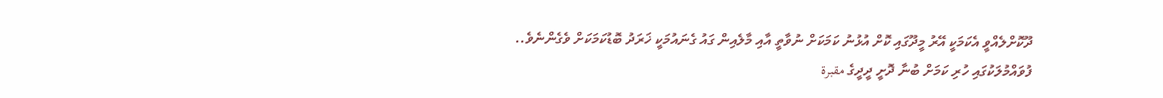ދޫކޮށްލެއްވީ އެކަމަކީ އޭރު މީދޫގައި ކޮށް އުޅުނު ކަމަކަށް ނުވާތީ އާއި މާލެއިން ގައު ގެނައުމަކީ ޚަރަދު ބޮޑުކަމަކަށް ވެގެންނެވެ..
ފުވައްމުލަކުގައި ހުރި ކަމަށް ބުނާ ދޮށީ ދީދީގެ مقبرة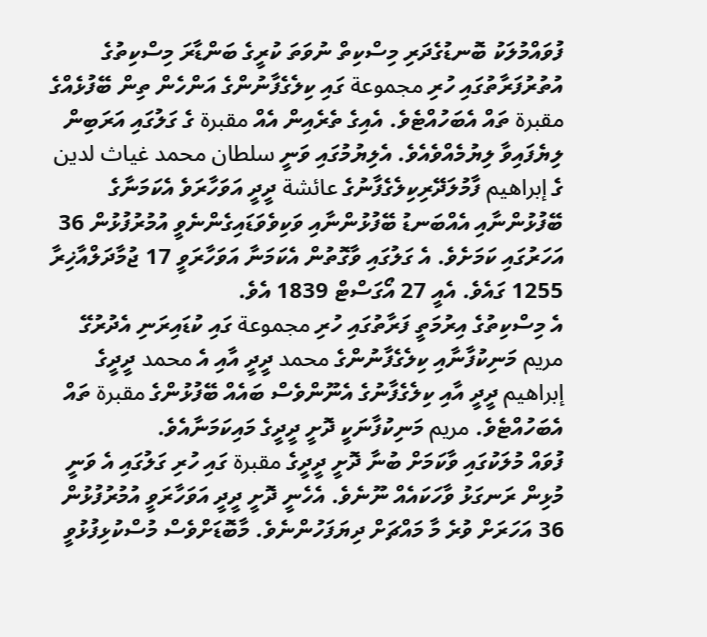ފުވައްމުލަކު ބޮނޑުގެދަރި މިސްކިތް ނުވަތަ ކުރީގެ ބަންޑާރަ މިސްކިތުގެ އުތުރުފަރާތުގައި ހުރި مجموعة ގައި ކިލެގެފާނުންގެ އަންހެން ތިން ބޭފުޅެއްގެ مقبرة ތައް އެބަހުއްޓެވެ. އެއިގެ ތެރެއިން އެއް مقبرة ގެ ގަލުގައި އަރަބިން ލިޔެފައިވާ ލިޔުމެއްވެއެވެ. އެލިޔުމުގައި ވަނީ سلطان محمد غياث لدين ގެ إبراهيم ފާމުލަދޭރިކިލެގެފާނުގެ عائشة ދީދީ އަވަހާރަވެ އެކަމަނާގެ ބޭފުޅުންނާއި އެއްބަނޑު ބޭފުޅުންނާއި ވަކިވެވަޑައިގެންނެވީ އުމުރުފުޅުން 36 އަހަރުގައި ކަމަށެވެ. އެ ގަލުގައި ވާގޮތުން އެކަމަނާ އަވަހާރަވީ 17 ޖުމާދަލްއާޚިރާ 1255 ގައެވެ. އެއީ 27 އޯގަސްޓް 1839 އެވެ.
އެ މިސްކިތުގެ އިރުމަތީ ފަރާތުގައި ހުރި مجموعة ގައި ކުޑައިރަނި އެދުރުގޭ مريم މަނިކުފާނާއި ކިލެގެފާނުންގެ محمد ދީދީ އާއި އެ محمد ދީދީގެ إبراهيم ދީދީ އާއި ކިލެގެފާނުގެ އެނޫންވެސް ބައެއް ބޭފުޅުންގެ مقبرة ތައް އެބަހުއްޓެވެ. مريم މަނިކުފާނަކީ ދޮށީ ދީދީގެ މައިކަމަނާއެވެ.
ފުވައް މުލަކުގައި ވާކަމަށް ބުނާ ދޮށީ ދީދީގެ مقبرة ގައި ހުރި ގަލުގައި އެ ވަނީ މުޅިން ރަނގަޅު ވާހަކައެއް ނޫނެވެ. އެހެނީ ދޮށީ ދީދީ އަވަހާރަވީ އުމުރުފުޅުން 36 އަހަރަށް ވުރެ މާ މައްޗަށް ދިޔަފަހުންނެވެ. މާބޮޑަށްވެސް މުސްކުޅިފުޅުވީ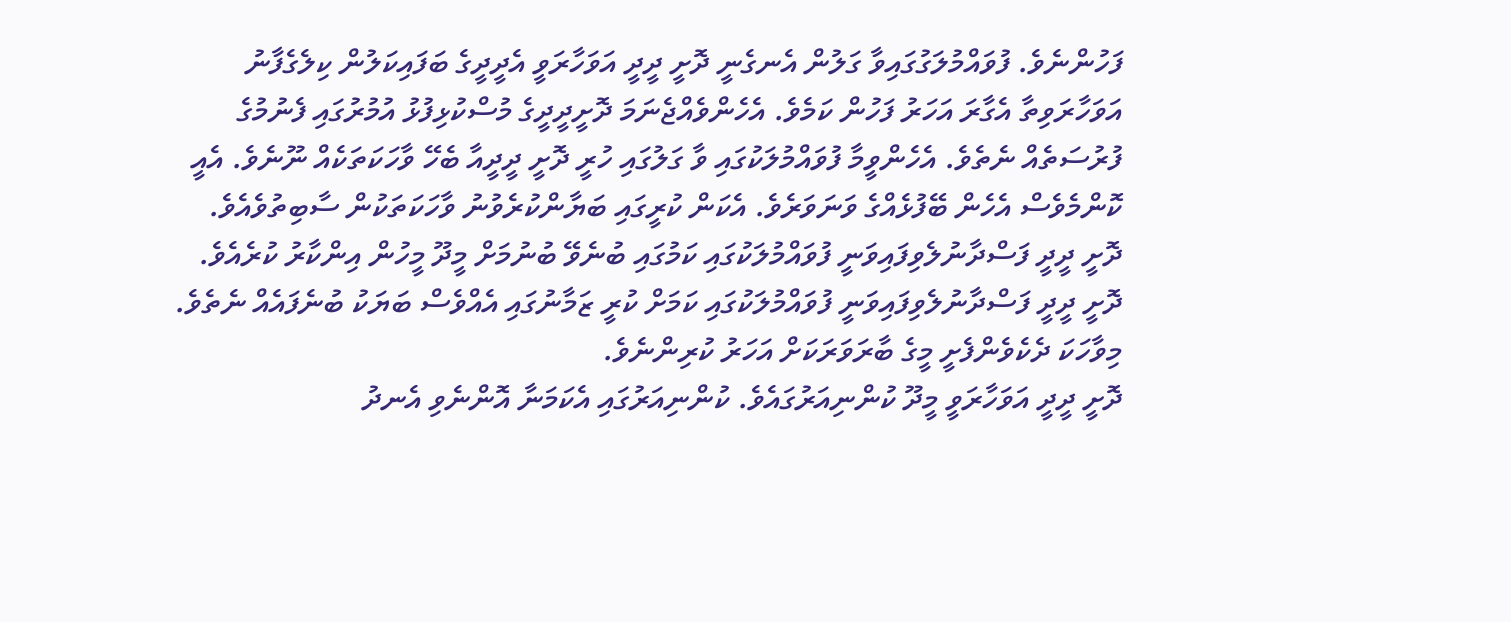ފަހުންނެވެ. ފުވައްމުލަގުގައިވާ ގަލުން އެނގެނީ ދޮށީ ދީދީ އަވަހާރަވީ އެދީދީގެ ބަފައިކަލުން ކިލެގެފާނު އަވަހާރަވިތާ އެގާރަ އަހަރު ފަހުން ކަމެވެ. އެހެންވެއްޖެނަމަ ދޮށީދީދީގެ މުސްކުޅިފުޅު އުމުރުގައި ފެނުމުގެ ފުރުސަތެއް ނެތެވެ. އެހެންވީމާ ފުވައްމުލަކުގައި ވާ ގަލުގައި ހުރީ ދޮށީ ދީދީއާ ބެހޭ ވާހަކަތަކެއް ނޫނެވެ. އެއީ ކޮންމެވެސް އެހެން ބޭފުޅެއްގެ ވަނަވަރެވެ. އެކަން ކުރީގައި ބަޔާންކުރެވުނު ވާހަކަތަކުން ސާބިތުވެއެވެ.
ދޮށީ ދީދީ ފަސްދާނުލެވިފައިވަނީ ފުވައްމުލަކުގައި ކަމުގައި ބުނެވޭ ބުނުމަށް މީދޫ މީހުން އިންކާރު ކުރެއެވެ. ދޮށީ ދީދީ ފަސްދާނުލެވިފައިވަނީ ފުވައްމުލަކުގައި ކަމަށް ކުރީ ޒަމާނުގައި އެއްވެސް ބަޔަކު ބުނެފައެއް ނެތެވެ. މިވާހަކަ ދެކެވެންފެށީ މީގެ ބާރަވަރަކަށް އަހަރު ކުރިންނެވެ.
ދޮށީ ދީދީ އަވަހާރަވީ މީދޫ ކުންނިއަރުގައެވެ. ކުންނިއަރުގައި އެކަމަނާ އޮންނެވި އެނދު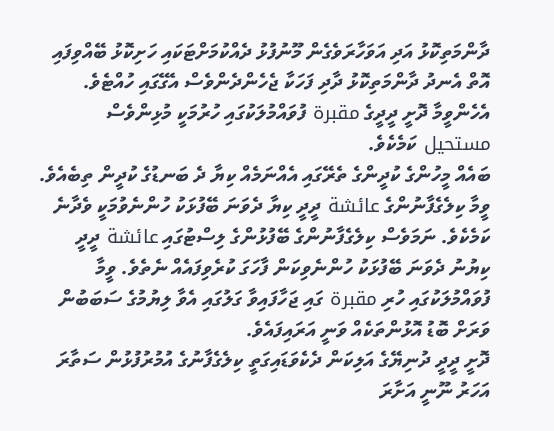ދާންމަތިކޮޅު އަދި އަވަހާރަވެގެން މޫނުފުޅު ދެއްކުމަށްޓަކައި ހަށިކޮޅު ބޭއްވިފައި އޮތް އެނދު ދާންމަތިކޮޅު ދާދި ފަހަކާ ޖެހެންދެންވެސް އެގޭގައި ހުއްޓެވެ. އެހެންވީމާ ދޮށީ ދީދީގެ مقبرة ފުވައްމުލަކުގައި ހުރުމަކީ މުޅިންވެސް مستحيل ކަމެކެވެ.
ބައެއް މީހުންގެ ކުދީންގެ ތެރޭގައި އެއްނަމެއް ކިޔާ ދެ ބަނޑުގެ ކުދީން ތިބެއެވެ. ވީމާ ކިލެގެފާނުންގެ عائشة ދީދީ ކިޔާ ދެވަނަ ބޭފުޅަކު ހުންނެވުމަކީ ވެދާނެ ކަމެކެވެ. ނަމަވެސް ކިލެގެފާނުންގެ ބޭފުޅުންގެ ލިސްޓުގައި عائشة ދީދީ ކިޔުނު ދެވަނަ ބޭފުޅަކު ހުންނެވިކަން ފާހަގަ ކުރެވިފައެއް ނެތެވެ. ވީމާ ފުވައްމުލަކުގައި ހުރި مقبرة ގައި ޖަހާފައިވާ ގަލުގައި އެވާ ލިޔުމުގެ ސަބަބުން ވަރަށް ބޮޑު އޮޅުންތަކެއް ވަނީ އަރައިފައެވެ.
ދޮށީ ދީދީ ދުނިޔޭގެ އަލިކަން ދެކެވަޑައިގަތީ ކިލެގެފާނުގެ އުމުރުފުޅުން ސަތާރަ އަހަރު ނޫނީ އަށާރަ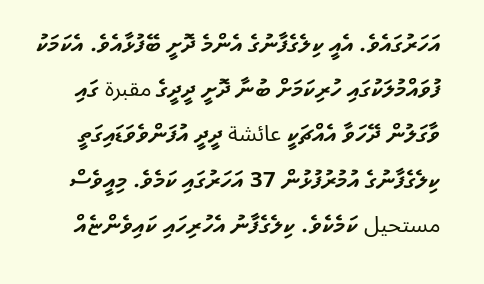އަހަރުގައެވެ. އެއީ ކިލެގެފާނުގެ އެންމެ ދޮށީ ބޭފުޅާއެވެ. އެކަމަކު ފުވައްމުލަކުގައި ހުރިކަމަށް ބުނާ ދޮށީ ދީދީގެ مقبرة ގައި ވާގަލުން ދޭހަވާ އެއްޗަކީ عائشة ދީދީ އުފަންވެވަޑައިގަތީ ކިލެގެފާނުގެ އުމުރުފުޅުން 37 އަހަރުގައި ކަމެވެ. މިއީވެސް مستحيل ކަމެކެވެ. ކިލެގެފާނު އެހުރިހައި ކައިވެންޏެއް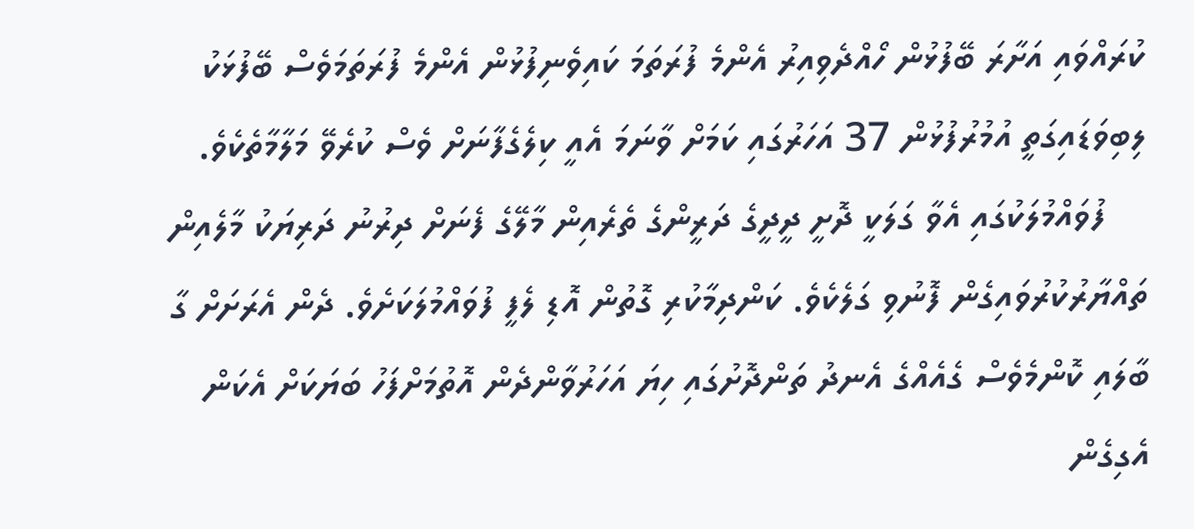ކުރައްވައި އަށާރަ ބޭފުޅުން ހޯއްދެވިއިރު އެންމެ ފުރަތަމަ ކައިވެނިފުޅުން އެންމެ ފުރަތަމަވެސް ބޭފުޅަކު ލިބިވަޑައިގަތީ އުމުރުފުޅުން 37 އަހަރުގައި ކަމަށް ވާނަމަ އެއީ ކިލެގެފާނަށް ވެސް ކުރެވޭ މަލާމާތެކެވެ.
    ފުވައްމުލަކުގައި އެވާ ގަލަކީ ދޮށީ ދީދީގެ ދަރީންގެ ތެރެއިން މާލޭގެ ފެނަށް ދިރުނު ދަރިޔަކު މާލެއިން ތައްޔާރުކުރުވައިގެން ފޮނުވި ގަލެކެވެ. ކަންދިމާކުރި ގޮތުން އޮޑި ލެފީ ފުވައްމުލަކަށެވެ. ދެން އެރަށަށް ގާ ބާލައި ކޮންމެވެސް ގެއެއްގެ އެނދު ތަންދޮށުގައި ހިޔަ އަހަރުވާންދެން އޮތުމަށްފަހު ބަޔަކަށް އެކަން އެގިގެން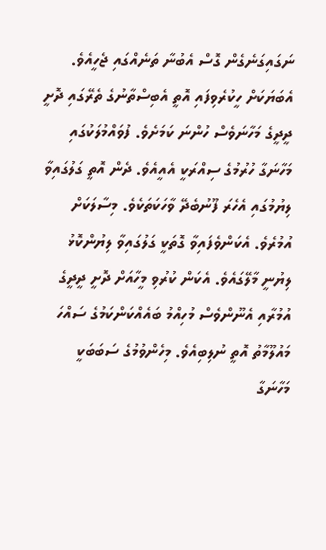ނަގައިގަނެގެން ގޮސް އެބުނާ ތަނެއްގައި ޖެހީއެވެ. އެބަޔަކަށް ހީކުރެވިފައި އޮތީ އެބިސްތާނުގެ ތެރޭގައި ދޮށީ ދީދީގެ މަހާނަވެސް ހުންނަ ކަމަށެވެ. ފުވައްމުލަކުގައި މަހާނަގާ ހުރުމުގެ ސިއްރަކީ އެއީއެވެ. ދެން އޮތީ ގަލުގައިވާ ލިޔުމުގައި އެހެރަ ފޫނުބެދޭ ވާހަކަތަކެވެ. މިސާލަކަށް އުމުރެވެ. އެކަންވެފައިވާ ގޮތަކީ ގަލުގައިވާ ލިޔުންކޮޅު ލިޔުނީ މާލޭގައެވެ. އެކަން ކުރުވި މީހާއަށް ދޮށީ ދީދީގެ އުމުރާއި އެނޫންވެސް މުހިއްމު ބައެއްކަންކަމުގެ ސައްހަ މައުލޫމާތު އޮތީ ނުލިބިއެވެ. މިހެންވުމުގެ ސަބަބަކީ މަހާނަގާ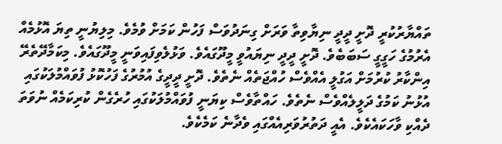ތައްޔާރުކުރީ ދޮށީ ދީދީ ނިޔާވިތާ ވަރަށް ގިނަދުވަސް ފަހުން ކަމަށް ވުމެވެ. މިލިޔުނީ ތިޔަ އޮޅުމެއް އެރުމުގެ ހަގީގީ ސަބަބެވެ. ދޮށީ ދީދީ ނިޔައުވީ މީދޫގައެވެ. ވަޅުލެވިފައިވަނީ މީދޫގައެވެ. މިކަމާދޭތެރޭ އިންކާރު ކުރުމަށް އަގުލީ އެއްވެސް ހުއްޖަތެއް ނެތެވެ. ދޮށީ ދީދީގެ އުމުރުގެ ފަހުކޮޅު ފުވައްމުލަކުގައި އުޅުނު ކަމުގެ ދަލީލެއްވެސް ނެތެވެ. ހައްތާވެސް ކިޔަނީ ފުވައްމުލަކުގައި ހުރެގެން ކުރިކަމެއް ނުވަތަ ދެއްކި ވާހަކައެކެވެ. އެއީ ދަތުރުވަރިއެއްގައި ވެދާނެ ކަމެކެވެ.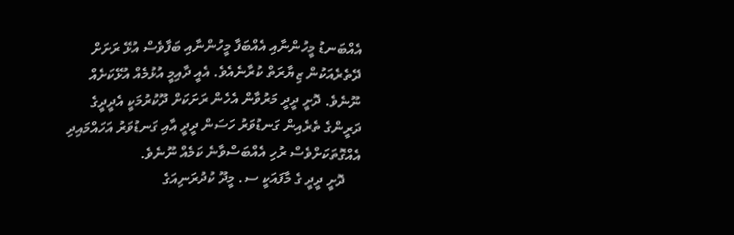އެއްބަނޑު މީހުންނާއި އެއްބަފާ މީހުންނާއި ބަފާވެސް އުޅޭ ރަށަށް ދޭތެރެއަކުން ޒިޔާރަތް ކުރާނެއެވެ. އެއީ ދާއިމީ އުޅުމެއް އުޅޭކަށެއް ނޫނެވެ. ދޮށީ ދީދީ މަރުވާން އެހެން ރަށަކަށް ދޫކުރުމަކީ އެދީދީގެ ދަރީންގެ ތެރެއިން ގަނޑުވަރު ހަސަން ދީދީ އާއި ގަނޑުވަރު އަހައްމައިދި އެއްގޮތަކަށްވެސް ރުހި އެއްބަސްވާނެ ކަމެއް ނޫނެވެ.
    ދޮށީ ދީދީ ގެ މާފައަކީ ސ. މީދޫ ކުދުރަނިއަގެ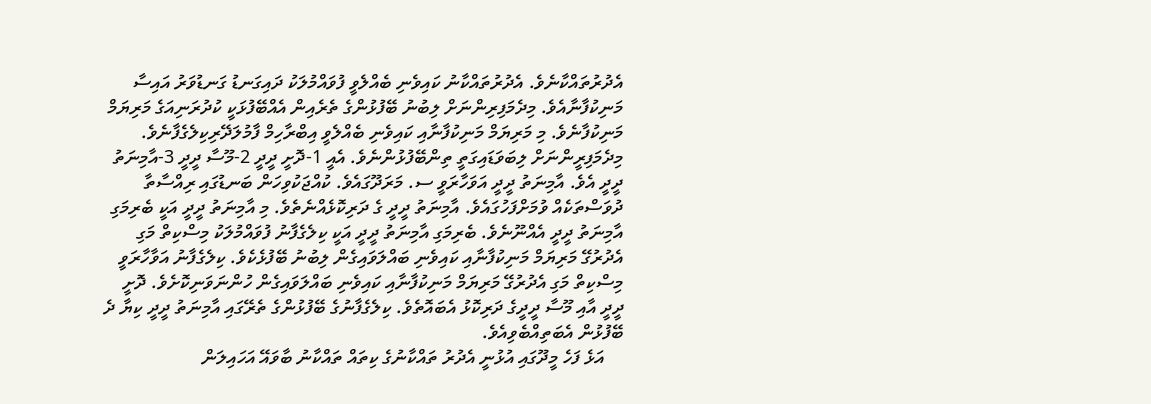އެދުރުތައްކާނެވެ. އެދުރުތައްކާނު ކައިވެނި ބެއްލެވީ ފުވައްމުލަކު ދައިގަނޑު ގަނޑުވަރު އައިސާ މަނިކުފާނާއެވެ. މިދެމަފިރިންނަށް ލިބުނު ބޭފުޅުންގެ ތެރެއިން އެއްބޭފުޅަކީ ކުދުރަނިއަގެ މަރިޔަމް މަނިކުފާނެވެ. މި މަރިޔަމް މަނިކުފާނާއި ކައިވެނި ބެއްލެވީ އިބްރާހިމް ފާމުލަދޭރިކިލެގެފާނެވެ. މިދެމަފިރީންނަށް ލިބަވަޑައިގަތީ ތިންބޭފުޅުންނެވެ. އެއީ 1-ދޮށީ ދީދީ 2-މޫސާ ދީދީ 3-އާމިނަތު ދީދީ އެވެ. އާމިނަތު ދީދީ އަވަހާރަވީ ސ. މަރަދޫގައެވެ. ކުއްޖަކުވިހަން ބަނޑުގައި ރިއްސާތާ ދުވަސްތަކެއް ވުމަށްފަހުގައެވެ. އާމިނަތު ދީދީ ގެ ދަރިކޮޅެއްނެތެވެ. މި އާމިނަތު ދީދީ އަކީ ބެރިމަގި އާމިނަތު ދީދީ އެއްނޫނެވެ. ބެރިމަގި އާމިނަތު ދީދީ އަކީ ކިލެގެފާނު ފުވައްމުލަކު މިސްކިތް މަގި އެދުރުގޭ މަރިޔަމް މަނިކުފާނާއި ކައިވެނި ބައްލަވައިގެން ލިބުނު ބޭފުޅެކެވެ. ކިލެގެފާނު އަވާހާރަވީ މިސްކިތް މަގި އެދުރުގޭ މަރިޔަމް މަނިކުފާނާއި ކައިވެނި ބައްލަވައިގެން ހުންނަވަނިކޮށެވެ. ދޮށީ ދީދީ އާއި މޫސާ ދީދީގެ ދަރިކޮޅު އެބައޮތެވެ. ކިލެގެފާނުގެ ބޭފުޅުންގެ ތެރޭގައި އާމިނަތު ދީދީ ކިޔާ ދެ ބޭފުޅުން އެބަތިއްބެވިއެވެ.
    އަޅެ ފަހެ މީދޫގައި އުޅުނީ އެދުރު ތައްކާނުގެ ކިތައް ތައްކާނު ބާވައޭ އަހައިލަން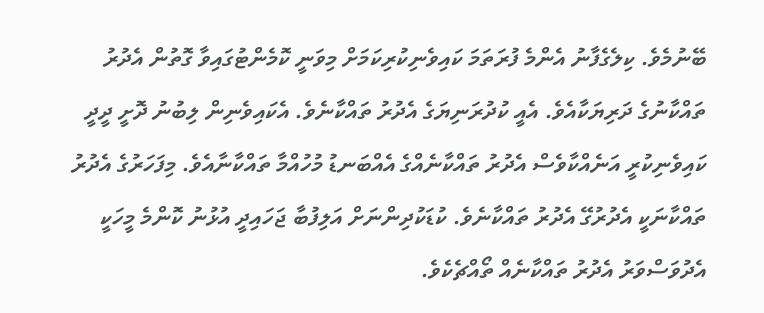ބޭނުމެވެ. ކިލެގެފާނު އެންމެ ފުރަތަމަ ކައިވެނިކުރިކަމަށް މިވަނީ ކޮމެންޓުގައިވާ ގޮތުން އެދުރު ތައްކާނުގެ ދަރިޔަކާއެވެ. އެއީ ކުދުރަނިޔަގެ އެދުރު ތައްކާނެވެ. އެކައިވެނިން ލިބުނު ދޮށީ ދީދީ ކައިވެނިކުރީ އަނެއްކާވެސް އެދުރު ތައްކާނެއްގެ އެއްބަނޑު މުހުއްމާ ތައްކާނާއެވެ. މިފަހަރުގެ އެދުރު ތައްކާނަކީ އެދުރުގޭ އެދުރު ތައްކާނެވެ. ކުޑަކުދިންނަށް އަލިފުބާ ޖަހައިދީ އުޅުނު ކޮންމެ މީހަކީ އެދުވަސްވަރު އެދުރު ތައްކާނެއް ތޯއްޗެކެވެ.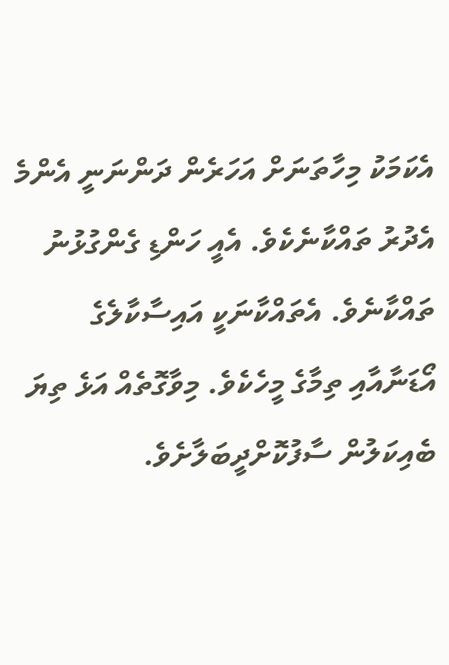އެކަމަކު މިހާތަނަށް އަހަރެން ދަންނަނީ އެންމެ އެދުރު ތައްކާނެކެވެ. އެއީ ހަންޑި ގެންގުޅުނު ތައްކާނެވެ. އެތައްކާނަކީ އައިސާކާލެގެ އޯޑަނާއާއި ތިމާގެ މީހެކެވެ. މިވާގޮތެއް އަޅެ ތިޔަ ބެއިކަލުން ސާފުކޮށްދީބަލާށެވެ.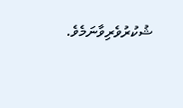ޝުކުރުވެރިވާނަމެވެ.